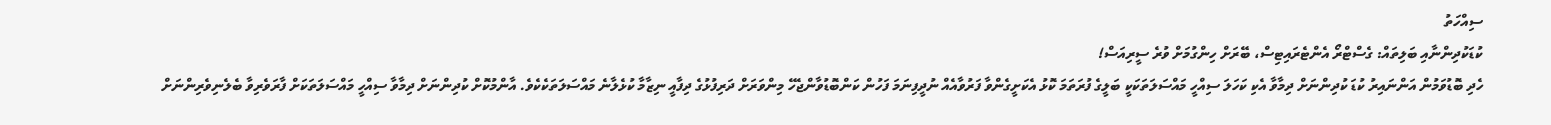ސިއްހަތު
ކުޑަކުދިންނާއި ބަލިތައް: ގެސްޓްރޯ އެންޓެރައިޓިސް، ބޭރަށް ހިންގުމަށް ވުރެ ސީރިއަސް!
ހެދި ބޮޑުވަމުން އަންނައިރު ކުޑަ ކުދިންނަށް ދިމާވާ އެކި ކަހަލަ ސިއްހީ މައްސަލަތަކަކީ ބަލީގެ ފުރަތަމަ ކޮޅު އެކަށީގެންވާ ފަރުވާއެއް ނުދީފިނަމަ ފަހުން ކަންބޮޑުވާންޖެހޭ މިންވަރަށް ދަރިފުޅުގެ ދިފާއީ ނިޒާމާ ކުޅެލާނެ މައްސަލަތަކެކެވެ. އާންމުކޮށް ކުދިންނަށް ދިމާވާ ސިއްހީ މައްސަލަތަކަށް ފާރަވެރިވާ ބެލެނިވެރިންނަށް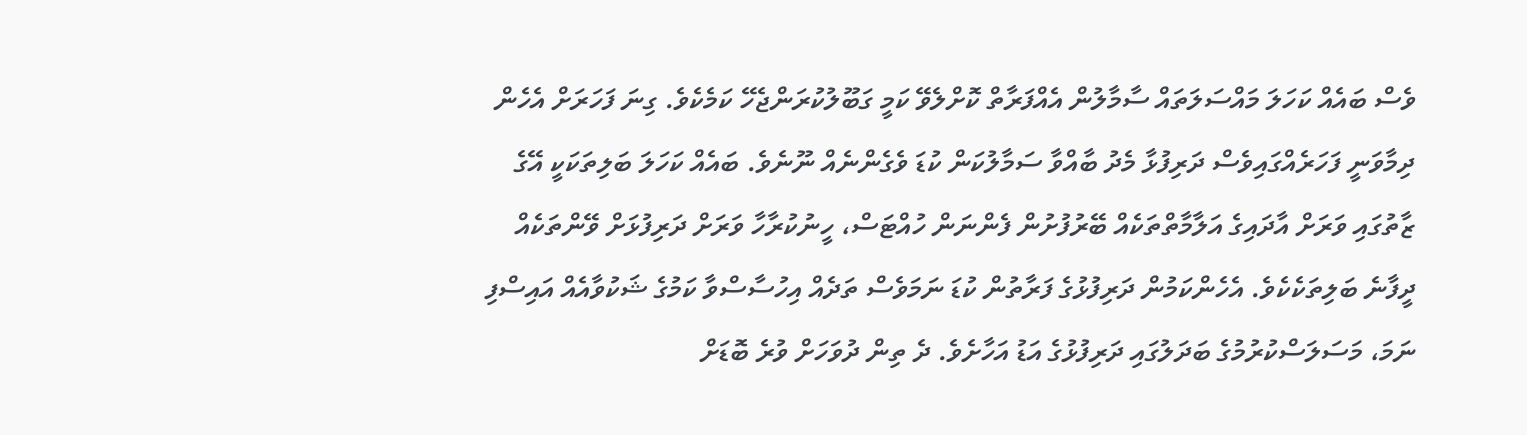ވެސް ބައެއް ކަހަލަ މައްސަލަތައް ސާމާލުން އެއްފަރާތް ކޮށްލެވޭ ކަމީ ގަބޫލުކުރަންޖެހޭ ކަމެކެވެ. ގިނަ ފަހަރަށް އެހެން ދިމާވަނީ ފަހަރެއްގައިވެސް ދަރިފުޅާ މެދު ބާއްވާ ސަމާލުކަން ކުޑަ ވެގެންނެއް ނޫނެވެ. ބައެއް ކަހަލަ ބަލިތަކަކީ އޭގެ ޒާތުގައި ވަރަށް އާދައިގެ އަލާމާތްތަކެއް ބޭރުފުށުން ފެންނަން ހުއްޓަސް، ހީނުކުރާހާ ވަރަށް ދަރިފުޅަށް ވޭންތަކެއް ދީފާނެ ބަލިތަކެކެވެ. އެހެންކަމުން ދަރިފުޅުގެ ފަރާތުން ކުޑަ ނަމަވެސް ތަދެއް އިހުސާސްވާ ކަމުގެ ޝަކުވާއެއް އައިސްފި ނަމަ، މަސަލަސްކުރުމުގެ ބަދަލުގައި ދަރިފުޅުގެ އަޑު އަހާށެވެ. ދެ ތިން ދުވަހަށް ވުރެ ބޮޑަށް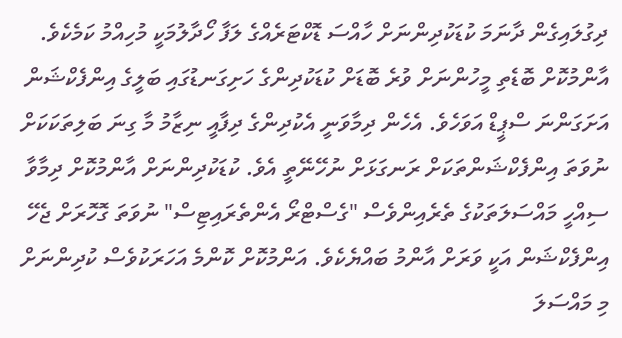ދިގުލައިގެން ދާނަމަ ކުޑަކުދިންނަށް ހާއްސަ ޑޮކްޓަރެއްގެ ލަފާ ހޯދާލުމަކީ މުހިއްމު ކަމެކެވެ.
އާންމުކޮށް ބޮޑެތި މީހުންނަށް ވުރެ ބޮޑަށް ކުޑަކުދިންގެ ހަށިގަނޑުގައި ބަލީގެ އިންފެކްޝަން އަށަގަންނަ ސްޕީޑް އަވަހެވެ. އެހެން ދިމާވަނީ އެކުދިންގެ ދިފާއީ ނިޒާމު މާ ގިނަ ބަލިތަކަކަށް ނުވަތަ އިންފެކްޝަންތަކަށް ރަނގަޅަށް ނުހޭނޭތީ އެވެ. ކުޑަކުދިންނަށް އާންމުކޮށް ދިމާވާ ސިއްހީ މައްސަލަތަކުގެ ތެރެއިންވެސް "ގެސްޓްރޯ އެންތެރައިޓިސް" ނުވަތަ ގޮހޮރަށް ޖެހޭ އިންފެކްޝަން އަކީ ވަރަށް އާންމު ބައްޔެކެވެ. އަންމުކޮށް ކޮންމެ އަހަރަކުވެސް ކުދިންނަށް މި މައްސަލަ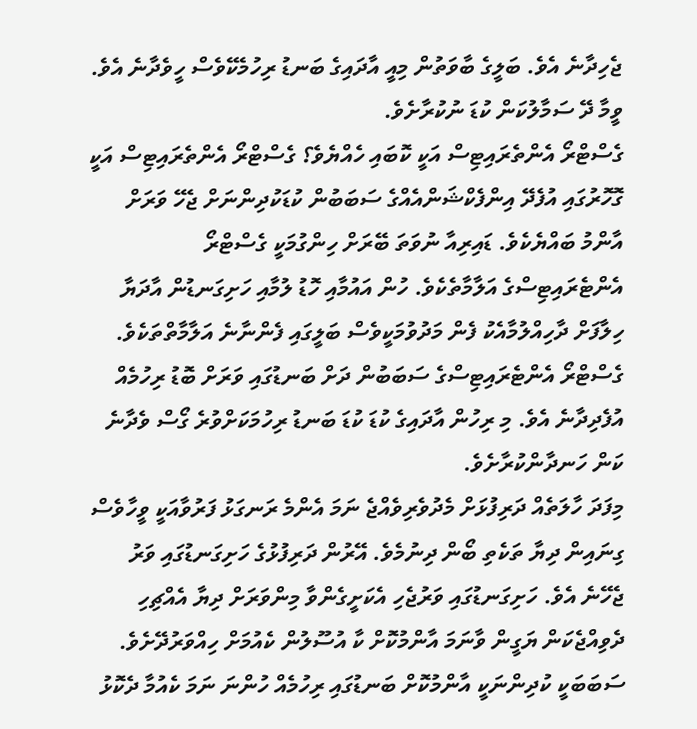ޖެހިދާނެ އެވެ. ބަލީގެ ބާވަތުން މިއީ އާދައިގެ ބަނޑު ރިހުމެކޭވެސް ހީވެދާނެ އެވެ. ވީމާ ދޭ ސަމާލުކަން ކުޑަ ނުކުރާށެވެ.
ގެސްޓްރޯ އެންތެރައިޓިސް އަކީ ކޮބައި ހެއްޔެވެ؟ ގެސްޓްރޯ އެންތެރައިޓިސް އަކީ ގޮހޮރުގައި އުފެދޭ އިންފެކްޝަންއެއްގެ ސަބަބުން ކުޑަކުދިންނަށް ޖެހޭ ވަރަށް އާންމު ބައްޔެކެވެ. ޑައިރިއާ ނުވަތަ ބޭރަށް ހިންގުމަކީ ގެސްޓްރޯ އެންޓެރައިޓިސްގެ އަލާމާތެކެވެ. ހުން އައުމާއި ހޮޑު ލުމާއި ހަށިގަނޑުން އާދަޔާ ހިލާފަށް ދާހިއްލުމާއެކު ފެން މަދުވުމަކީވެސް ބަލީގައި ފެންނާނެ އަލާމާތްތަކެވެ. ގެސްޓްރޯ އެންޓެރައިޓިސްގެ ސަބަބުން ދަށް ބަނޑުގައި ވަރަށް ބޮޑު ރިހުމެއް އުފެދިދާނެ އެވެ. މި ރިހުން އާދައިގެ ކުޑަ ކުޑަ ބަނޑު ރިހުމަކަށްވުރެ ގޯސް ވެދާނެ ކަން ހަނދާންކުރާށެވެ.
މިފަދަ ހާލަތެއް ދަރިފުޅަށް މެދުވެރިވެއްޖެ ނަމަ އެންމެ ރަނގަޅު ފަރުވާއަކީ ވީހާވެސް ގިނައިން ދިޔާ ތަކެތި ބޯން ދިނުމެވެ. އޭރުން ދަރިފުޅުގެ ހަށިގަނޑުގައި ވަރު ޖެހޭނެ އެވެ. ހަށިގަނޑުގައި ވަރުޖެހި އެކަށީގެންވާ މިންވަރަށް ދިޔާ އެއްޗިހި ދެވިއްޖެކަން ޔަގީން ވާނަމަ އާންމުކޮށް ކާ އުސޫލުން ކެއުމަށް ހިއްވަރުދޭށެވެ. ސަބަބަކީ ކުދިންނަކީ އާންމުކޮށް ބަނޑުގައި ރިހުމެއް ހުންނަ ނަމަ ކެއުމާ ދެކޮޅު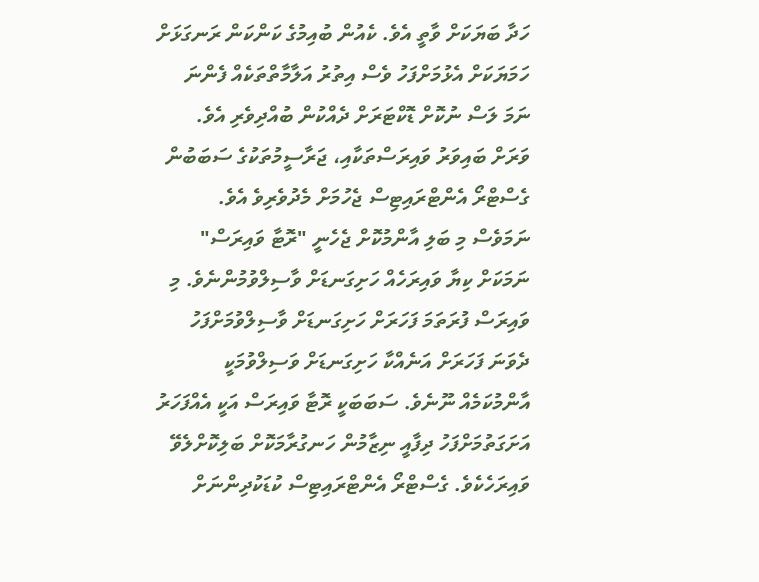ހަދާ ބަޔަކަށް ވާތީ އެވެ. ކެއުން ބުއިމުގެ ކަންކަން ރަނގަޅަށް ހަމަޔަކަށް އެޅުމަށްފަހު ވެސް އިތުރު އަލާމާތްތަކެއް ފެންނަ ނަމަ ލަސް ނުކޮށް ޑޮކްޓަރަށް ދެއްކުން ބުއްދިވެރި އެވެ.
ވަރަށް ބައިވަރު ވައިރަސްތަކާއި، ޖަރާސީމުތަކުގެ ސަބަބުން ގެސްޓްރޯ އެންޓްރައިޓިސް ޖެހުމަށް މެދުވެރިވެ އެވެ. ނަމަވެސް މި ބަލި އާންމުކޮށް ޖެހެނީ "ރޮޓާ ވައިރަސް" ނަމަކަށް ކިޔާ ވައިރަހެއް ހަށިގަނޑަށް ވާސިލްވުމުންނެވެ. މި ވައިރަސް ފުރަތަމަ ފަހަރަށް ހަށިގަނޑަށް ވާސިލްވުމަށްފަހު ދެވަނަ ފަހަރަށް އަނެއްކާ ހަށިގަނޑަށް ވަސިލްވުމަކީ އާންމުކަމެއް ނޫނެވެ. ސަބަބަކީ ރޮޓާ ވައިރަސް އަކީ އެއްފަހަރު އަށަގަތުމަށްފަހު ދިފާއީ ނިޒާމުން ހަނގުރާމަކޮށް ބަލިކޮށްލެވޭ ވައިރަހެކެވެ. ގެސްޓްރޯ އެންޓްރައިޓިސް ކުޑަކުދިންނަށް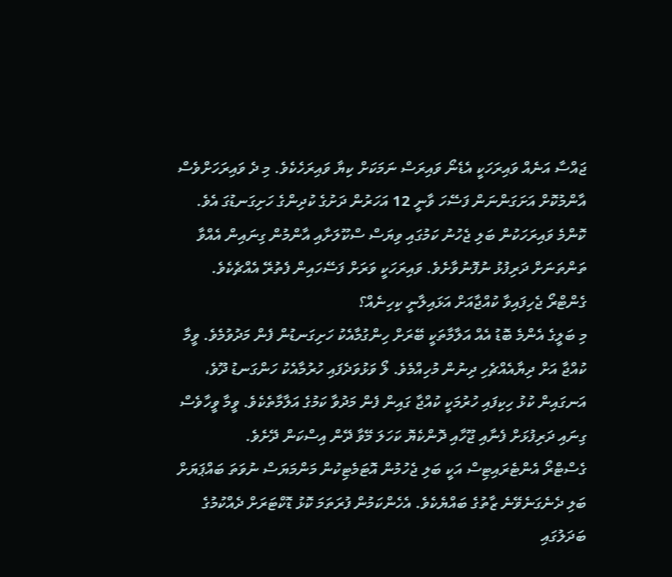ޖައްސާ އަނެއް ވައިރަހަކީ އެޑެނޯ ވައިރަސް ނަމަކަށް ކިޔާ ވައިރަހެކެވެ. މި ދެ ވައިރަހަށްވެސް އާންމުކޮށް އަށަގަންނަން ފަސޭހަ ވާނީ 12 އަހަރުން ދަށުގެ ކުދިންގެ ހަށިގަނޑުގަ އެވެ. ކޮންމެ ވައިރަހަކުން ބަލި ޖެހުނު ކަމުގައި ވިޔަސް ސްކޫލަށާއި އާންމުން ގިނައިން އެއްވާ ތަންތަނަށް ދަރިފުޅު ނުފޮނުވާށެވެ. ވައިރަހަކީ ވަރަށް ފަސޭހައިން ފެތުރޭ އެއްޗެކެވެ.
ގެންޓްރޯ ޖެހިފައިވާ ކުއްޖާއަށް އަޅައިލާނީ ކިހިނެއް؟
މި ބަލީގެ އެންމެ ބޮޑު އެއް އަލާމާތަކީ ބޭރަށް ހިންގުމާއެކު ހަށިގަނޑުން ފެން މަދުވުމެވެ. ވީމާ ކުއްޖާ އަށް ދިޔާއެއްޗެހި ދިނުން މުހިއްމެވެ. ލޯ ވަޅުވަދެފައި ހުރުމާއެކު ހަންގަނޑު ދޫވެ، އަނގައިން ކުޅު ހިކިފައި ހުރުމަކީ ކުއްޖާ ގައިން ފެން މަދުވާ ކަމުގެ އަލާމާތެކެވެ. ވީމާ ވީހާވެސް ގިނައި ދަރިފުޅަށް ފެނާއި ޖޫހާއި ދޮންކެޔޮ ކަހަލަ މޭވާ ދޭން އިސްކަން ދޭށެވެ.
ގެސްޓްރޯ އެންޓެރައިޓިސް އަކީ ބަލި ޖެހުމުން އޮޓަމެޓިކުން މަންމަޔަސް ނުވަތަ ބައްޕަޔަށް ބަލި ދެނެގަނެވޭނެ ޒާތުގެ ބައްޔެކެވެ. އެހެންކަމުން ފުރަތަމަ ކޮޅު ޑޮކްޓަރަށް ދެއްކުމުގެ ބަދަލުގައި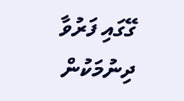ގޭގައި ފަރުވާ ދިނުމަކުން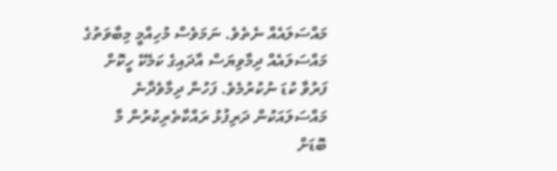މައްސަލައެއް ނެތެވެ. ނަމަވެސް މުހިއްމީ މިބާވަތުގެ މައްސަލައެއް ދިމާވިޔަސް އާދައިގެ ކަމެކޭ ހީކޮށް ފަރުވާ ކުޑަ ނުކުރުމެވެ. ފަހުން ދިމާވެދާނެ މައްސަލައަކުން ދަރިފުޅު ރައްކާތެރިކުރުން މާ ބޮޑަށް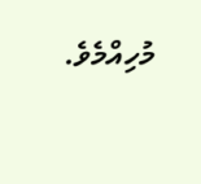މުހިއްމެވެ.